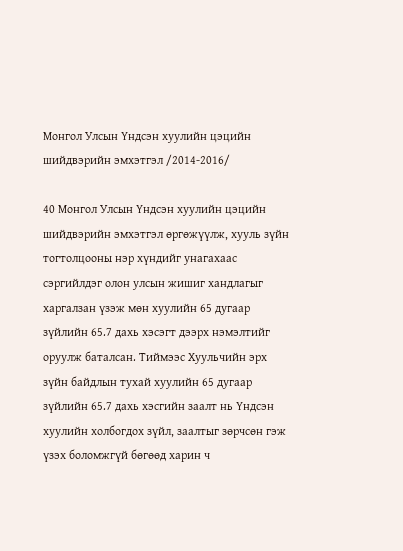Монгол Улсын Үндсэн хуулийн цэцийн шийдвэрийн эмхэтгэл /2014-2016/

40 Монгол Улсын Үндсэн хуулийн цэцийн шийдвэрийн эмхэтгэл өргөжүүлж, хууль зүйн тогтолцооны нэр хүндийг унагахаас сэргийлдэг олон улсын жишиг хандлагыг харгалзан үзэж мөн хуулийн 65 дугаар зүйлийн 65.7 дахь хэсэгт дээрх нэмэлтийг оруулж баталсан. Тиймээс Хуульчийн эрх зүйн байдлын тухай хуулийн 65 дугаар зүйлийн 65.7 дахь хэсгийн заалт нь Үндсэн хуулийн холбогдох зүйл, заалтыг зөрчсөн гэж үзэх боломжгүй бөгөөд харин ч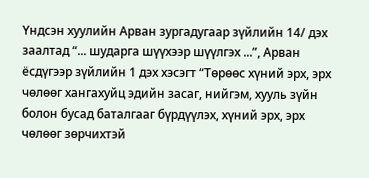Үндсэн хуулийн Арван зургадугаар зүйлийн 14/ дэх заалтад “... шударга шүүхээр шүүлгэх ...”, Арван ёсдүгээр зүйлийн 1 дэх хэсэгт “Төрөөс хүний эрх, эрх чөлөөг хангахуйц эдийн засаг, нийгэм, хууль зүйн болон бусад баталгааг бүрдүүлэх, хүний эрх, эрх чөлөөг зөрчихтэй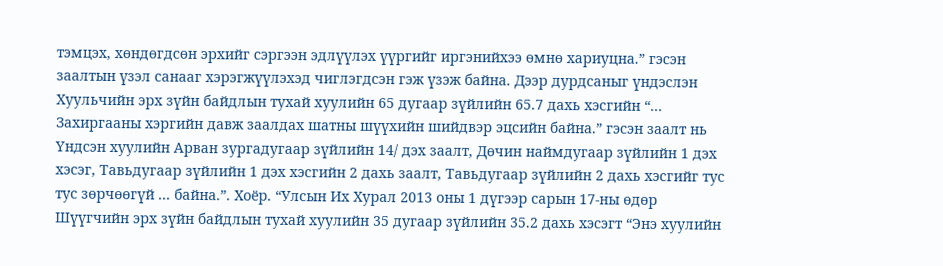тэмцэх, хөндөгдсөн эрхийг сэргээн эдлүүлэх үүргийг иргэнийхээ өмнө хариуцна.” гэсэн заалтын үзэл санааг хэрэгжүүлэхэд чиглэгдсэн гэж үзэж байна. Дээр дурдсаныг үндэслэн Хуульчийн эрх зүйн байдлын тухай хуулийн 65 дугаар зүйлийн 65.7 дахь хэсгийн “... Захиргааны хэргийн давж заалдах шатны шүүхийн шийдвэр эцсийн байна.” гэсэн заалт нь Үндсэн хуулийн Арван зургадугаар зүйлийн 14/ дэх заалт, Дөчин наймдугаар зүйлийн 1 дэх хэсэг, Тавьдугаар зүйлийн 1 дэх хэсгийн 2 дахь заалт, Тавьдугаар зүйлийн 2 дахь хэсгийг тус тус зөрчөөгүй ... байна.”. Хоёр. “Улсын Их Хурал 2013 оны 1 дүгээр сарын 17-ны өдөр Шүүгчийн эрх зүйн байдлын тухай хуулийн 35 дугаар зүйлийн 35.2 дахь хэсэгт “Энэ хуулийн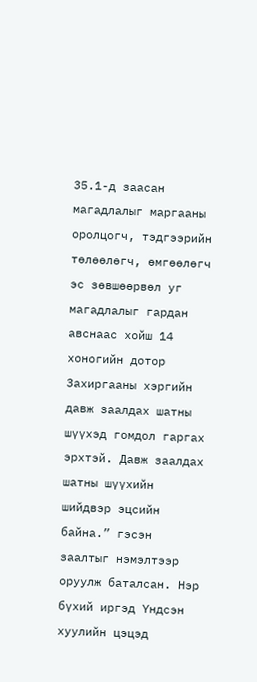35.1-д заасан магадлалыг маргааны оролцогч, тэдгээрийн төлөөлөгч, өмгөөлөгч эс зөвшөөрвөл уг магадлалыг гардан авснаас хойш 14 хоногийн дотор Захиргааны хэргийн давж заалдах шатны шүүхэд гомдол гаргах эрхтэй. Давж заалдах шатны шүүхийн шийдвэр эцсийн байна.” гэсэн заалтыг нэмэлтээр оруулж баталсан. Нэр бүхий иргэд Үндсэн хуулийн цэцэд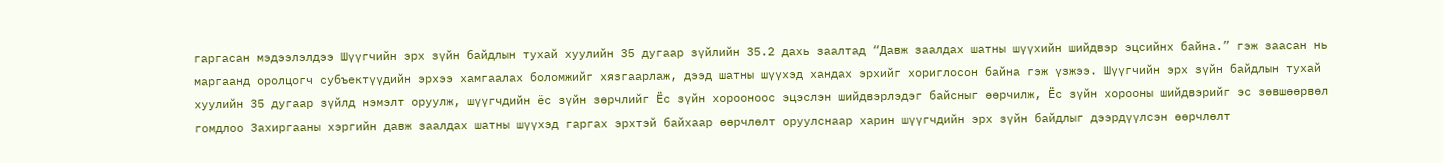гаргасан мэдээлэлдээ Шүүгчийн эрх зүйн байдлын тухай хуулийн 35 дугаар зүйлийн 35.2 дахь заалтад “Давж заалдах шатны шүүхийн шийдвэр эцсийнх байна.” гэж заасан нь маргаанд оролцогч субъектүүдийн эрхээ хамгаалах боломжийг хязгаарлаж, дээд шатны шүүхэд хандах эрхийг хориглосон байна гэж үзжээ. Шүүгчийн эрх зүйн байдлын тухай хуулийн 35 дугаар зүйлд нэмэлт оруулж, шүүгчдийн ёс зүйн зөрчлийг Ёс зүйн хорооноос эцэслэн шийдвэрлэдэг байсныг өөрчилж, Ёс зүйн хорооны шийдвэрийг эс зөвшөөрвөл гомдлоо Захиргааны хэргийн давж заалдах шатны шүүхэд гаргах эрхтэй байхаар өөрчлөлт оруулснаар харин шүүгчдийн эрх зүйн байдлыг дээрдүүлсэн өөрчлөлт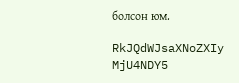болсон юм.

RkJQdWJsaXNoZXIy MjU4NDY5